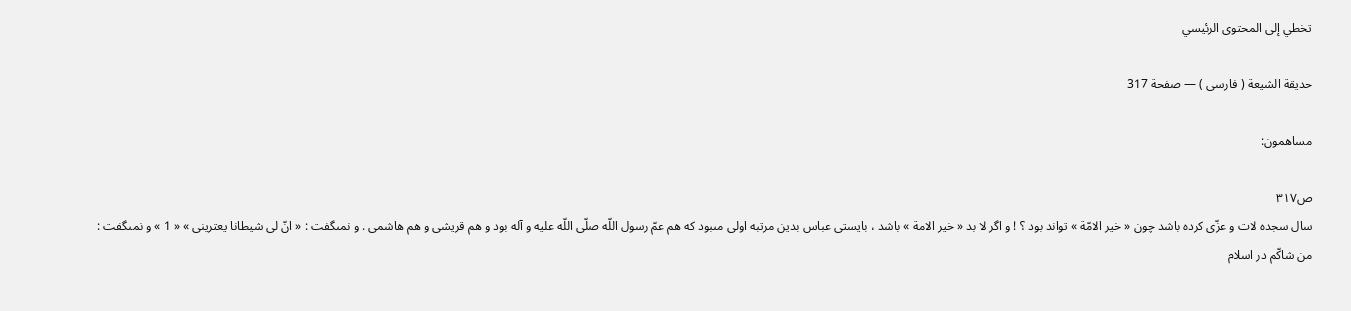تخطي إلى المحتوى الرئيسي

حديقة الشيعة ( فارسى ) — صفحة 317

مساهمون:

ص٣١٧
سال سجده لات و عزّى كرده باشد چون « خير الامّة » تواند بود ؟ ! و اگر لا بد « خير الامة » باشد ، بايستى عباس بدين مرتبه اولى مىبود كه هم عمّ رسول اللّه صلّى اللّه عليه و آله بود و هم قريشى و هم هاشمى . و نمىگفت : « انّ لى شيطانا يعترينى » « 1 » و نمىگفت : من شاكّم در اسلام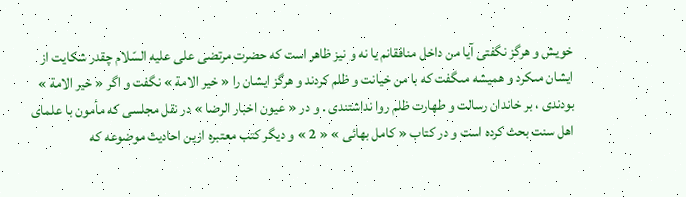خويش و هرگز نگفتى آيا من داخل منافقانم يا نه و نيز ظاهر است كه حضرت مرتضى على عليه السّلام چقدر شكايت از ايشان مىكرد و هميشه مىگفت كه با من خيانت و ظلم كردند و هرگز ايشان را « خير الامة » نگفت و اگر « خير الامة » بودندى ، بر خاندان رسالت و طهارت ظلم روا نداشتندى . و در « عيون اخبار الرضا » در نقل مجلسى كه مأمون با علماى اهل سنت بحث كرده است و در كتاب « كامل بهائى » « 2 » و ديگر كتب معتبره ازين احاديث موضوعه كه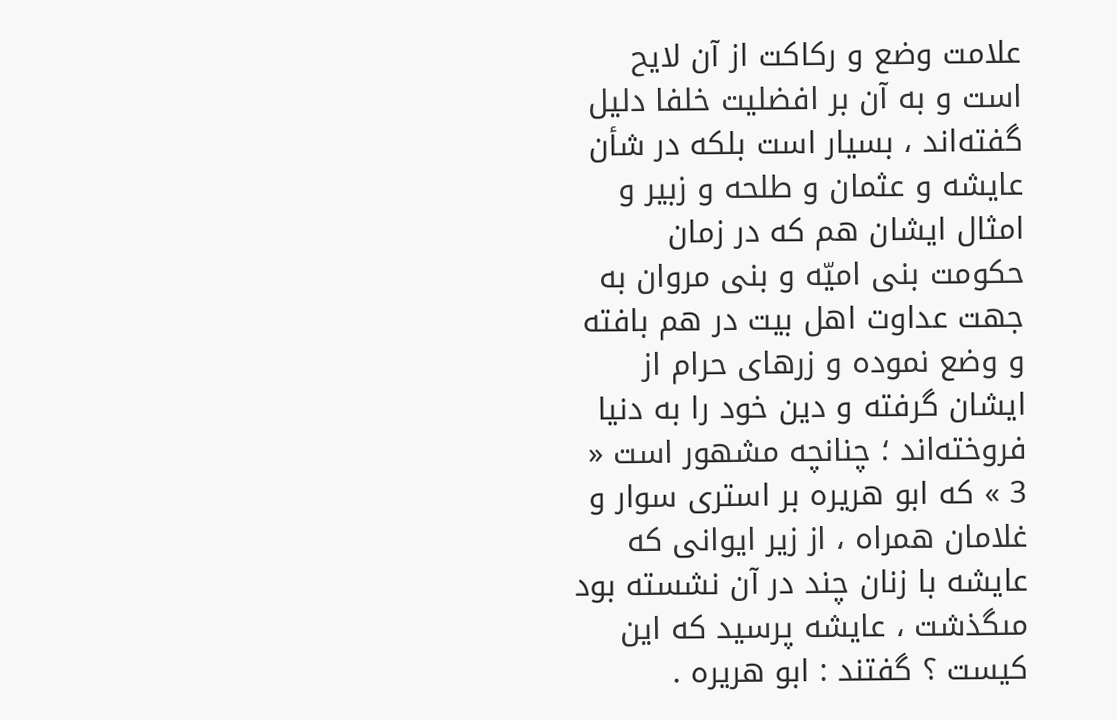علامت وضع و ركاكت از آن لايح است و به آن بر افضليت خلفا دليل گفته‌اند ، بسيار است بلكه در شأن عايشه و عثمان و طلحه و زبير و امثال ايشان هم كه در زمان حكومت بنى اميّه و بنى مروان به جهت عداوت اهل بيت در هم بافته و وضع نموده و زرهاى حرام از ايشان گرفته و دين خود را به دنيا فروخته‌اند ؛ چنانچه مشهور است « 3 » كه ابو هريره بر استرى سوار و غلامان همراه ، از زير ايوانى كه عايشه با زنان چند در آن نشسته بود مىگذشت ، عايشه پرسيد كه اين كيست ؟ گفتند : ابو هريره .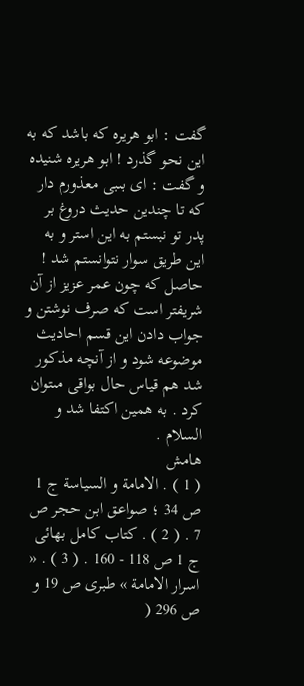گفت : ابو هريره كه باشد كه به اين نحو گذرد ! ابو هريره شنيده و گفت : اى بىبى معذورم دار كه تا چندين حديث دروغ بر پدر تو نبستم به اين استر و به اين طريق سوار نتوانستم شد ! حاصل كه چون عمر عزيز از آن شريفتر است كه صرف نوشتن و جواب دادن اين قسم احاديث موضوعه شود و از آنچه مذكور شد هم قياس حال بواقى مىتوان كرد . به همين اكتفا شد و السلام .
هامش
( 1 ) . الامامة و السياسة ج 1 ص 34 ؛ صواعق ابن حجر ص 7 . ( 2 ) . كتاب كامل بهائى ج 1 ص 118 - 160 . ( 3 ) . « اسرار الامامة » طبرى ص 19 و ص 296 (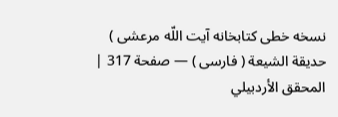نسخه خطى كتابخانه آيت اللّه مرعشى )
حديقة الشيعة ( فارسى ) — صفحة 317 | المحقق الأردبيلي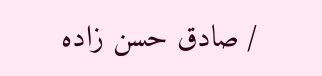/ صادق حسن زاده